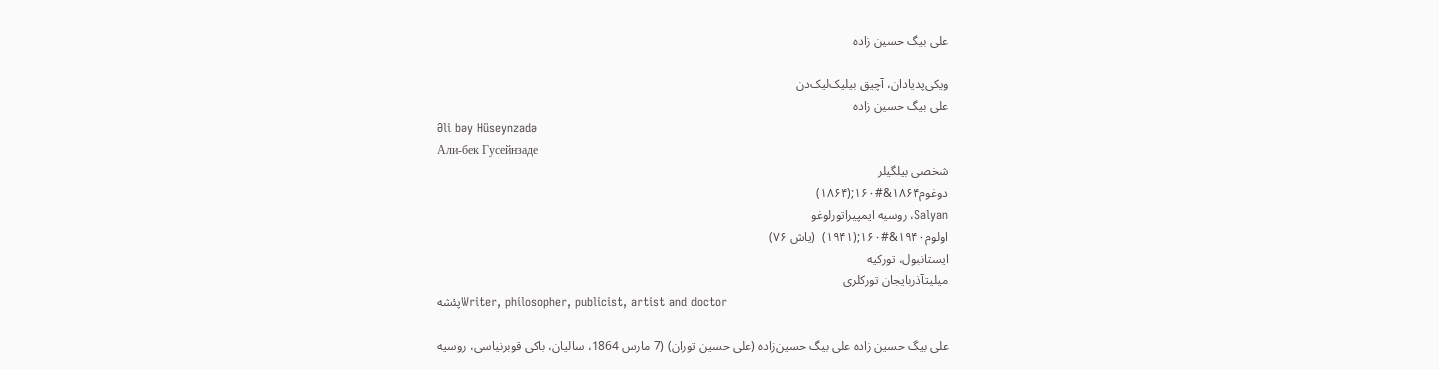علی بیگ حسین زاده

ویکی‌پدیادان، آچیق بیلیک‌لیک‌دن
علی بیگ حسین زاده
Əli bəy Hüseynzadə
Али-бек Гусейнзаде
شخصی بیلگیلر
دوغوم۱۸۶۴&#۱۶۰;(۱۸۶۴)
Salyan، روسیه ایمپیراتورلوغو
اولوم۱۹۴۰&#۱۶۰;(۱۹۴۱)  (یاش ۷۶)
ایستانبول، تورکیه
میلیتآذربایجان تورکلری
پئشهWriter, philosopher, publicist, artist and doctor

علی بیگ حسین زاده علی بیگ حسین‌زاده (علی حسین توران) (7 مارس 1864، سالیان، باکی قوبرنیاسی، روسیه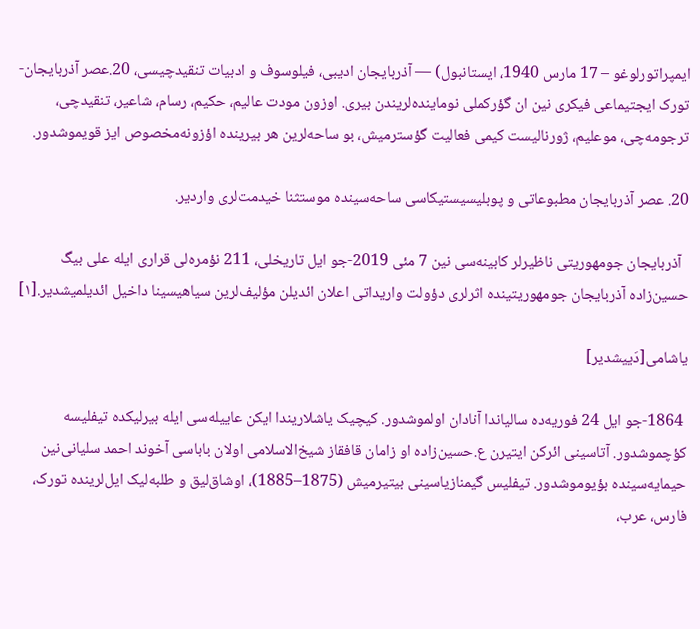ایمپراتورلوغو – 17 مارس 1940، ایستانبول) — آذربایجان ادیبی، فیلوسوف و ادبیات تنقیدچیسی، 20.عصر آذربایجان-تورک ایجتیماعی فیکری نین ان گؤرکملی نوماینده‌لریندن بیری. اوزون مودت عالیم، حکیم، رسام، شاعیر، تنقیدچی، ترجومه‌چی، موعلیم، ژورنالیست کیمی فعالیت گؤسترمیش، بو ساحه‌لرین هر بیرینده اؤزونه‌مخصوص ایز قویموشدور.

20. عصر آذربایجان مطبوعاتی و پوبلیسیستیکاسی ساحه‌سینده موستثنا خیدمت‌لری واردیر.

  آذربایجان جومهوریتی ناظیرلر کابینه‌سی نین 7 مئی 2019-جو ایل تاریخلی، 211 نؤمره‌لی قراری ایله علی بیگ حسین‌زاده آذربایجان جومهوریتینده اثرلری دؤولت واریداتی اعلان ائدیلن مؤلیف‌لرین سیاهیسینا داخیل ائدیلمیشدیر.[۱]

یاشامی[دَییشدیر]

 1864-جو ایل 24 فوریه‌ده سالیاندا آنادان اولموشدور. کیچیک یاشلاریندا ایکن عاییله‌سی ایله بیرلیکده تیفلیسه کؤچموشدور. آتاسینی ائرکن ایتیرن ع.حسین‌زاده او زامان قافقاز شیخ‌الاسلامی اولان باباسی آخوند احمد سلیانی‌نین حیمایه‌سینده بؤیوموشدور. تیفلیس گیمنازیاسینی بیتیرمیش (1875–1885)، اوشاق‌لیق و طلبه‌لیک ایل‌لرینده تورک، فارس، عرب،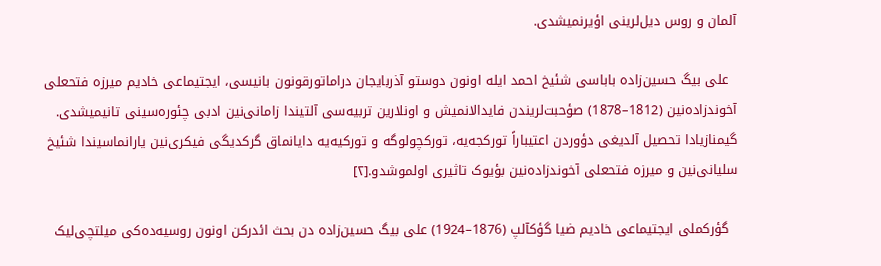آلمان و روس دیل‌لرینی اؤیرنمیشدی.

  علی بیگ حسین‌زاده باباسی شئیخ احمد ایله اونون دوستو آذربایجان دراماتورقونون بانیسی، ایجتیماعی خادیم میرزه فتحعلی آخوندزاده‌نین (1812–1878) صؤحبت‌لریندن فایدالانمیش و اونلارین تربیه‌سی آلتیندا زامانی‌نین ادبی چئوره‌سینی تانیمیشدی. گیمنازیادا تحصیل آلدیغی دؤوردن اعتیباراً تورکجه‌یه، تورکچولوگه و تورکیه‌یه دایانماق گرکدیگی فیکری‌نین یارانماسیندا شئیخ سلیانی‌نین و میرزه فتحعلی آخوندزاده‌نین بؤیوک تاثیری اولموشدو.[۲]

  گؤرکملی ایجتیماعی خادیم ضیا گؤکآلپ (1876–1924) علی بیگ حسین‌زاده دن بحث ائدرکن اونون روسیه‌ده‌کی میلتچی‌لیک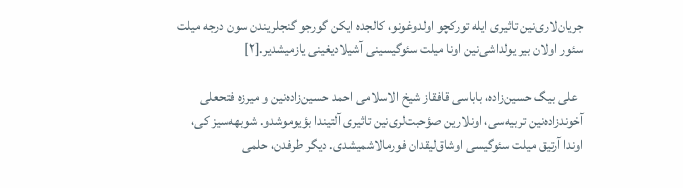جریان‌لاری‌نین تاثیری ایله تورکچو اولدوغونو، کالجده ایکن گورجو گنجلریندن سون درجه میلت سئور اولان بیر یولداشی‌نین اونا میلت سئوگیسینی آشیلادیغینی یازمیشدیر.[۲]

  علی بیگ حسین‌زاده، باباسی قافقاز شیخ الاسلامی احمد حسین‌زاده‌نین و میرزه فتحعلی آخوندزاده‌نین تربیه‌سی، اونلارین صؤحبت‌لری‌نین تاثیری آلتیندا بؤیوموشدو. شوبهه‌سیز کی، اوندا آرتیق میلت سئوگیسی اوشاق‌لیقدان فورمالاشمیشدی. دیگر طرفدن، حلمی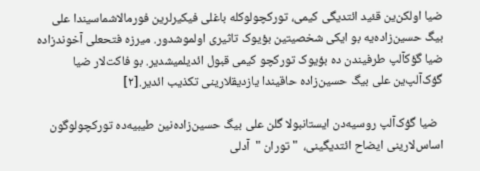ضیا اولکن‌ین قئید ائتدیگی کیمی، تورکچولوکله باغلی فیکیرلرین فورمالاشماسیندا علی بیگ حسین‌زاده‌یه بو ایکی شخصیتین بؤیوک تاثیری اولموشدور. میرزه فتحعلی آخوندزاده ضیا گؤکآلپ طرفیندن ده بؤیوک تورکچو کیمی قبول ائدیلمیشدیر. بو فاکت‌لار ضیا گؤک‌آلپ‌ین علی بیگ حسین‌زاده حاقیندا یازدیقلارینی تکذیب ائدیر.[۲]

  ضیا گؤک‌آلپ روسیه‌دن ایستانبولا گلن علی بیگ حسین‌زاده‌نین طیبیه‌ده تورکچولوگون اساس‌لارینی ایضاح ائتدیگینی،  " توران "  آدلی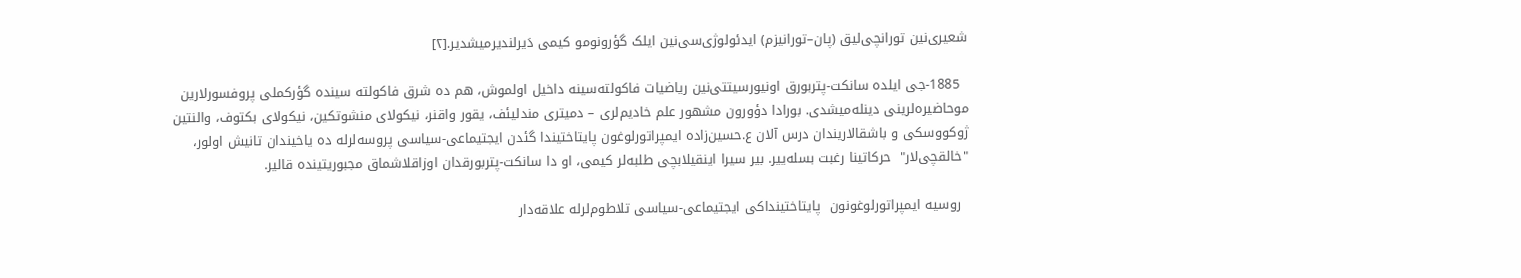شعیری‌نین تورانچی‌لیق (پان–تورانیزم) ایدئولوژی‌سی‌نین ایلک گؤرونومو کیمی دَیرلندیرمیشدیر.[۲]

  1885-جی ایلده سانکت-پتربورق اونیورسیتتی‌نین ریاضیات فاکولته‌سینه داخیل اولموش، هم ده شرق فاکولته سینده گؤرکملی پروفسورلارین موحاضیره‌لرینی دینله‌میشدی. بورادا دؤورون مشهور علم خادیم‌لری – دمیتری مندلیئف، یقور واقنر، نیکولای منشوتکین، نیکولای بکتوف، والنتین ژوکووسکی و باشقالاریندان درس آلان ع.حسین‌زاده ایمپراتورلوغون پایتاختیندا گئدن ایجتیماعی-سیاسی پروسه‌لرله ده یاخیندان تانیش اولور، "خالقچی‌لار‌"  حرکاتینا رغبت بسله‌ییر. بیر سیرا اینقیلابچی طلبه‌لر کیمی، او دا سانکت-پتربورقدان اوزاقلاشماق مجبوریتینده قالیر.

  روسیه ایمپراتورلوغونون  پایتاختینداکی ایجتیماعی-سیاسی تلاطوم‌لرله علاقه‌دار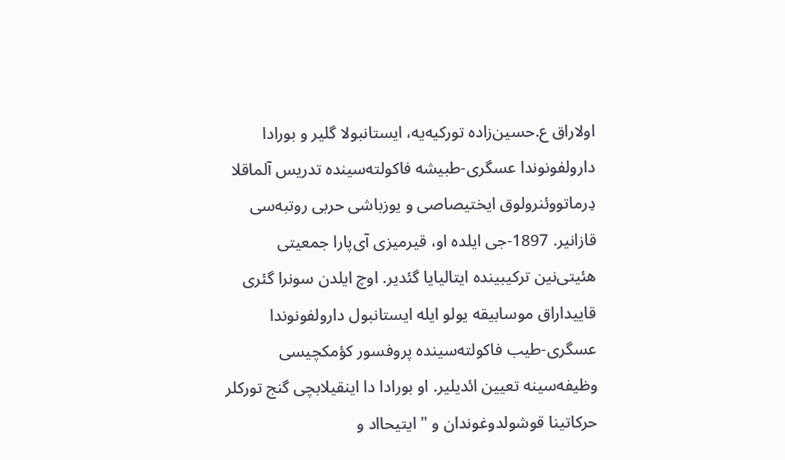اولاراق ع.حسین‌زاده تورکیه‌یه، ایستانبولا گلیر و بورادا دارولفونوندا عسگری-طبیشه فاکولته‌سینده تدریس آلماقلا دِرماتووئنرولوق ایختیصاصی و یوزباشی حربی روتبه‌سی قازانیر. 1897-جی ایلده او، قیرمیزی آی‌پارا جمعیتی هئیتی‌نین ترکیبینده ایتالیایا گئدیر. اوچ ایلدن سونرا گئری قاییداراق موسابیقه یولو ایله ایستانبول دارولفونوندا عسگری-طیب فاکولته‌سینده پروفسور کؤمکچیسی وظیفه‌سینه تعیین ائدیلیر. او بورادا دا اینقیلابچی گنج تورکلر حرکاتینا قوشولدوغوندان و " ایتیحااد و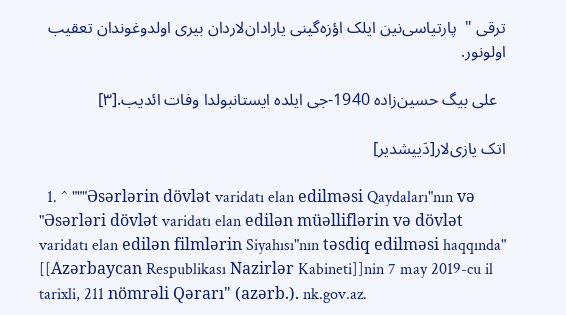ترقی "  پارتیاسی‌نین ایلک اؤزه‌گینی یارادان‌لاردان بیری اولدوغوندان تعقیب اولونور.

  علی بیگ حسین‌زاده 1940-جی ایلده ایستانبولدا وفات ائدیب.[۳]

اتک یازی‌لار[دَییشدیر]

  1. ^ """Əsərlərin dövlət varidatı elan edilməsi Qaydaları"nın və "Əsərləri dövlət varidatı elan edilən müəlliflərin və dövlət varidatı elan edilən filmlərin Siyahısı"nın təsdiq edilməsi haqqında" [[Azərbaycan Respublikası Nazirlər Kabineti]]nin 7 may 2019-cu il tarixli, 211 nömrəli Qərarı" (azərb.). nk.gov.az.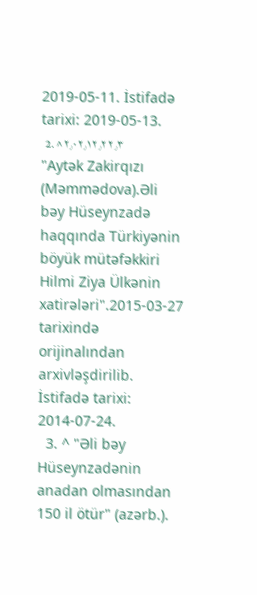2019-05-11. İstifadə tarixi: 2019-05-13.
  2. ^ ۲٫۰ ۲٫۱ ۲٫۲ ۲٫۳ "Aytək Zakirqızı (Məmmədova).Əli bəy Hüseynzadə haqqında Türkiyənin böyük mütəfəkkiri Hilmi Ziya Ülkənin xatirələri".2015-03-27 tarixində orijinalından arxivləşdirilib. İstifadə tarixi: 2014-07-24.
  3. ^ "Əli bəy Hüseynzadənin anadan olmasından 150 il ötür" (azərb.).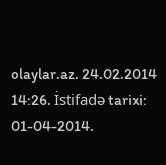olaylar.az. 24.02.2014 14:26. İstifadə tarixi: 01-04-2014.